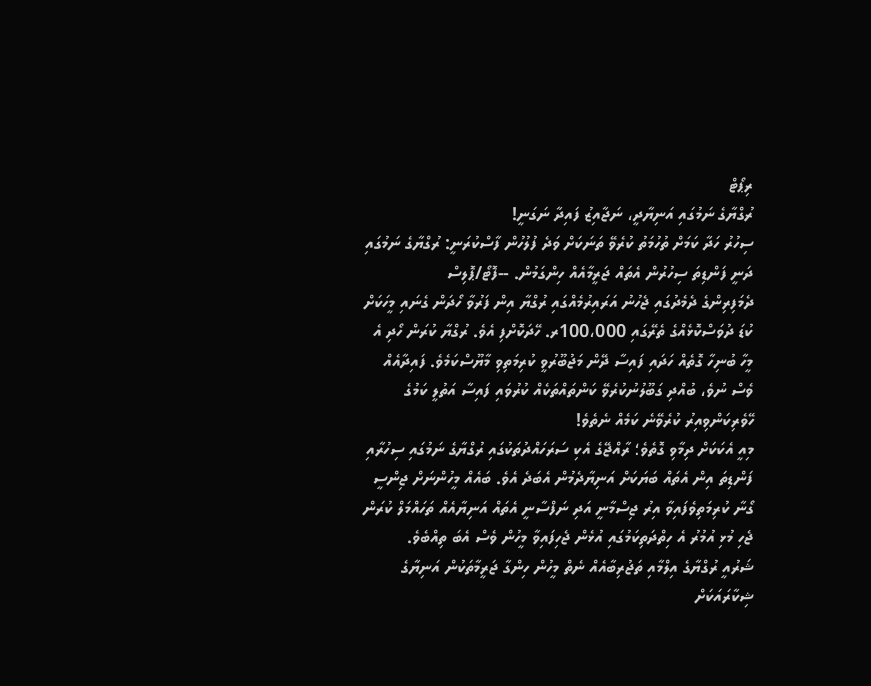ރިޕޯޓް
ރުގްޔާގެ ނަމުގައި އަނިޔާދީ، ނަޖާއިޒު ފައިދާ ނަގަނީ!
ސިހުރު ހަދާ ކަމަށް ތުހުމަތު ކުރެވޭ ތަނަކަށް ވަދެ ފުލުހުން ފާސްކުރަނީ: ރުގްޔާގެ ނަމުގައި ދަނީ ފަންޑިތަ ސިހުރުން އެތައް ޖަރީމާއެއް ހިންގަމުން. --ފޮޓޯ/ޕޮލިސް
ދެމަފިރިންގެ ދެމެދުގައި ޖެހުނު އަރައިރުމެއްގައި ރުގްޔާ އިން ފަރުވާ ހޯދަން ގެނައި މީހަކަށް ކުޑަ ދުވަސްކޮޅެއްގެ ތެރޭގައި 100،000ރ. ހޭދަކޮށްފި އެވެ. ރުގްޔާ ކުރަން ހޯދި އެ މީހާ ބުނިހާ ގޮތެއް ހަދައި ފައިސާ ދޭން މަޖުބޫރުވީ ކުރިމަތިވި މާޔޫސްކަމެވެ. ފައިދާއެއް ވެސް ނުވެ، ބުއްދި ގަބޫލުނުކުރެވޭ ކަންތައްތަކެއް ކުރުވައި ފައިސާ އަތުލީ ކަމުގެ ހޭވެރިކަންވިއިރު ކުރެވޭނެ ކަމެއް ނެތެވެ!
މިއީ އެކަކަށް ދިމާވި ގޮތެވެ؛ ރާއްޖޭގެ އެކި ސަރަހައްދުތަކުގައި ރުގްޔާގެ ނަމުގައި ސިހުރާއި ފަންޑިތަ އިން އެތައް ބަޔަކަށް އަނިޔާދެމުން އެބަދެ އެވެ. ބައެއް މީހުންނަށް ޖިންސީ ގޯނާ ކުރިމަތިވެފައިވާ އިރު ޖިސްމާނީ އަދި ނަފްސާނީ އެތައް އަނިޔާއެއް ތަހައްމަލް ކުރަން ޖެހި މުޅި އުމުރު އެ ހިތްދަތިކަމުގައި އުޅެން ޖެހިފައިވާ މީހުން ވެސް އެބަ ތިއްބެވެ.
ޝަރުއީ ރުގްޔާގެ އިލްމާއި ތަޖުރިބާއެއް ނެތް މީހުން ހިންގާ ޖަރީމާތަކުން އަނިޔާގެ ޝިކާރައަކަށް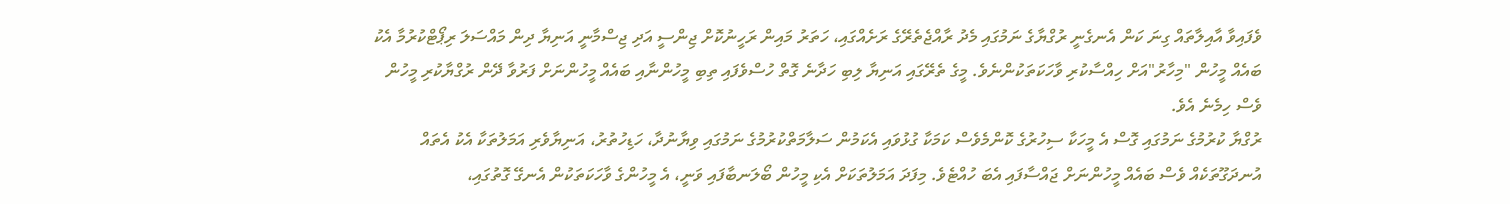ވެފައިވާ އާއިލާތައް ގިނަ ކަން އެނގެނީ ރުގްޔާގެ ނަމުގައި މެދު ރާއްޖެތެރޭގެ ރަށެއްގައި، ހަތަރު މައިން ރަހީނުކޮށް ޖިންސީ އަދި ޖިސްމާނީ އަނިޔާ ދިން މައްސަލަ ރިޕޯޓްކުރުމާ އެކު ބައެއް މީހުން "މިހާރު"އަށް ހިއްސާކުރި ވާހަކަތަކުންނެވެ. މީގެ ތެރޭގައި އަނިޔާ ލިބި ހަދާނެ ގޮތް ހުސްވެފައި ތިބި މީހުންނާއި ބައެއް މީހުންނަށް ފަރުވާ ދޭން ރުގްޔާކުރި މީހުން ވެސް ހިމެނެ އެވެ.
ރުގްޔާ ކުރުމުގެ ނަމުގައި ގޮސް އެ މީހަކާ ސިހުރުގެ ކޮންމެވެސް ކަމަކާ ގުޅުވައި އެކަމުން ސަލާމަތްކުރުމުގެ ނަމުގައި ވިޔާނުދާ، ހަޑިހުތުރު، އަނިޔާވެރި އަމަލުތަކާ އެކު އެތައް އުނދަގޫތަކެއް ވެސް ބައެއް މީހުންނަށް ޖައްސާފައި އެބަ ހުއްޓެވެ. މިފަދަ އަމަލުތަކަށް އެކި މީހުން ބޯލަނބާފައި ވަނީ، އެ މީހުންގެ ވާހަކަތަކުން އެނގޭ ގޮތުގައި،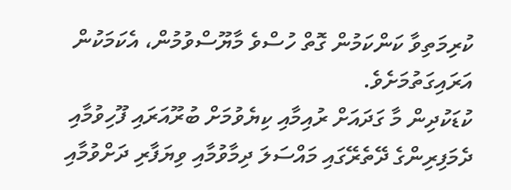ކުރިމަތިވާ ކަންކަމުން ގޮތް ހުސްވެ މާޔޫސްވުމުން، އެކަމަކުން އަރައިގަތުމަށެވެ.
ކުޑަކުދިން މާ ގަދައަށް ރުއިމާއި ކިޔެވުމަށް ބުރޫއަރައި ފޫހިވުމާއި ދެމަފިރިންގެ ދޭތެރޭގައި މައްސަލަ ދިމާވުމާއި ވިޔަފާރި ދަށްވުމާއި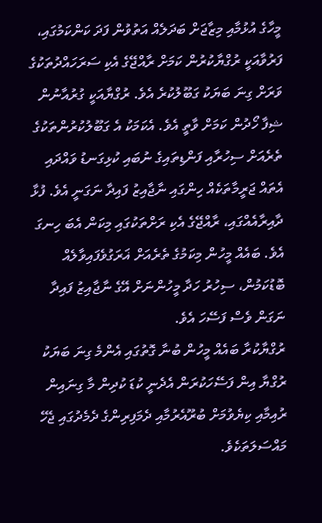މީހާގެ އުޅުމާއި މިޒާޖަށް ބަދަލެއް އަތުވުން ފަދަ ކަންކަމުގައި، ފަރުވާއަކީ ރުގްޔާކުރުން ކަމަށް ރާއްޖޭގެ އެކި ސަރަހައްދުތަކުގެ ވަރަށް ގިނަ ބަޔަކު ގަބޫލުކުރެ އެވެ. ރުގްޔާއަކީ ގުރުއާނުން ޝިފާ ހޯދުން ކަމަށް ވާތީ އެވެ. އެކަމަކު އެ ގަބޫލުކުރުންތަކުގެ ތެރެއަށް ސިހުރާއި ފަންޑިތައިގެ ނުބައި ކުޅިގަނޑު ވައްދައި އެތައް ޖަރީމާތަކެއް ހިންގައި ނާޖާއިޒު ފައިދާ ނަގަނީ އެވެ. ފުޅާ ދާއިރާއެއްގައި، ރާއްޖޭގެ އެކި ރަށްތަކުގައި މިކަން އެބަ ހިނގަ އެވެ. ބައެއް މީހުން މިކަމުގެ ތެރެއަށް ޣަރަގުވެފައިވާލެއް ބޮޑުކަމުން، ސިހުރު ހަދާ މީހުންނަށް އޭގެ ނާޖާއިޒު ފައިދާ ނަގަން ވެސް ފަސޭހަ އެވެ.
ރުގްޔާކުރާ ބައެއް މީހުން ބުނާ ގޮތުގައި އެންމެ ގިނަ ބަޔަކު ރުގްޔާ އިން ފަސޭހަކުރަން އެދެނީ ކުޑަ ކުދިން މާ ގިނައިން ރުއިމާއި ކިޔެވުމަށް ބުރޫއެރުމާއި ދެމަފިރިންގެ ދެމެދުގައި ޖެހޭ މައްސަލަތަކެވެ.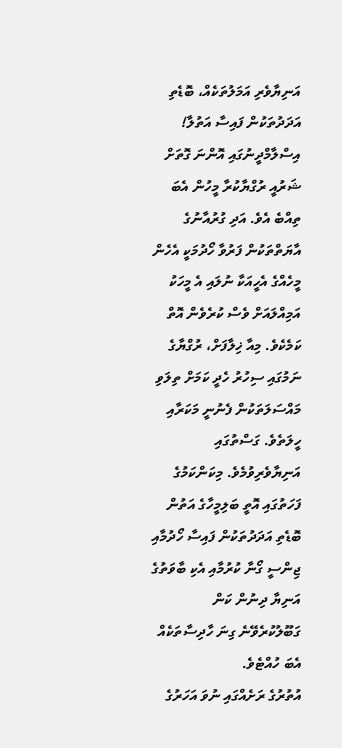އަނިޔާވެރި އަމަލުތަކެއް، ބޮޑެތި އަދަދުތަކުން ފައިސާ އަތުލާ!
އިސްލާމްދީނުގައި އޮންނަ ގޮތަށް ޝަރުއީ ރުގްޔާކުރާ މީހުން އެބަ ތިއްބެ އެވެ. އަދި ގުރުއާނުގެ އާޔަތްތަކުން ފަރުވާ ހޯދުމަކީ އެހެން މީހެއްގެ އެހީއަކާ ނުލައި އެ މީހަކު އަމިއްލައަށް ވެސް ކުރެވެން އޮތް ކަމެކެވެ. މިއާ ޚިލާފަށް، ރުގްޔާގެ ނަމުގައި ސިހުރު ހެދީ ކަމަށް ތިލަވި މައްސަލަތަކުން ފެނުނީ މަކަރާއި ހީލަތެވެ. ގަސްތުގައި އަނިޔާވެރިވުމެވެ. މިކަންކަމުގެ ފަހަތުގައި އޮތީ ބަލިމީހާގެ އަތުން ބޮޑެތި އަދަދުތަކުން ފައިސާ ހޯދުމާއި ޖިންސީ ގޯނާ ކުރުމާއި އެކި ބާވަތުގެ އަނިޔާ ދިނުން ކަން ގަބޫލުކުރެވޭނެ ގިނަ ހާދިސާތަކެއް އެބަ ހުއްޓެވެ.
އުތުރުގެ ރަށެއްގައި ނުވަ އަހަރުގެ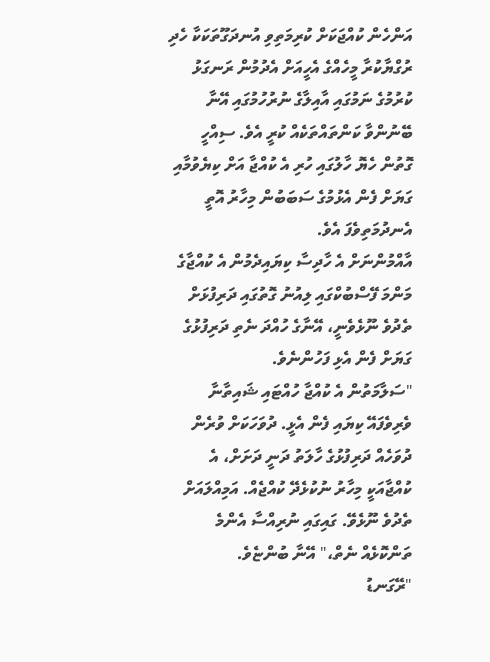އަންހެން ކުއްޖަކަށް ކުރިމަތިވި އުނދަގޫތަކަކާ ހެދި ރުގްޔާކުރާ މީހެއްގެ އެހީއަށް އެދުމުން ރަނގަޅު ކުރުމުގެ ނަމުގައި އާއިލާގެ ނުރުހުމުގައި އޭނާ ބޭނުންވާ ކަންތައްތަކެއް ކުރީ އެވެ. ސިއްހީ ގޮތުން ހެޔޮ ހާލުގައި ހުރި އެ ކުއްޖާ އަށް ކިޔެވުމާއި ގަޔަށް ފެން އެޅުމުގެ ސަބަބުން މިހާރު އޮތީ އެނދުމަތިވެފަ އެވެ.
އާއްމުންނަށް އެ ހާދިސާ ކިޔައިދެމުން އެ ކުއްޖާގެ މަންމަ ފޭސްބުކްގައި ލިއުނު ގޮތުގައި ދަރިފުޅަށް ތެދުވެ ނޫޅެވެނީ، އޭނާގެ ހުއްދަ ނެތި ދަރިފުޅުގެ ގަޔަށް ފެން އެޅި ފަހުންނެވެ.
"ސަލާމަތުން އެ ކުއްޖާ ހުއްޓައި ޝައިތާނާ ވެރިވެފައޭ ކިޔައި ފެން އެޅީ. ދުވަހަކަށް ވުރެން ދުވަހެއް ދަރިފުޅުގެ ހާލަތު ދަނީ ދަށަށް، އެ ކުއްޖާއަކީ މިހާރު ނުކުޅެދޭ ކުއްޖެއް. އަމިއްލައަށް ތެދުވެ ނޫޅެވޭ. ގައިގައި ނުރިއްސާ އެންމެ ތަންކޮޅެއް ނެތް،" އޭނާ ބުންޏެވެ.
"ރޭގަނޑު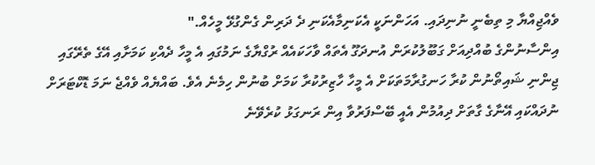ވެއްޖިއްޔާ މި ތިބެނީ ނުނިދައި. އަހަންނަކީ އެކަނިމާއެކަނި ދެ ދަރިން ގެންގުޅޭ މީހެއް."
އިންސާނުންގެ ބުއްދިއަށް ގަބޫލުކުރަން އުނދަގޫ އެތައް ވާހަކައެއް ރުގްޔާގެ ނަމުގައި އެ މީހާ ދެއްކި ކަމަށާއި އޭގެ ތެރޭގައި ޖިންނި ޝައިތޯނުން ކުރާ ހަނގުރާމަތަކަށް އެ މީހާ ހާޒިރުކުރާ ކަމަށް ބުނުން ހިމެނެ އެވެ. ބައްޔެއް ވެއްޖެ ނަމަ ޑޮކްޓަރަށް ނުދައްކައި އޭނާގެ ގާތަށް ދިއުމުން އެއީ ބޭސްފަރުވާ އިން ރަނގަޅު ކުރެވޭނެ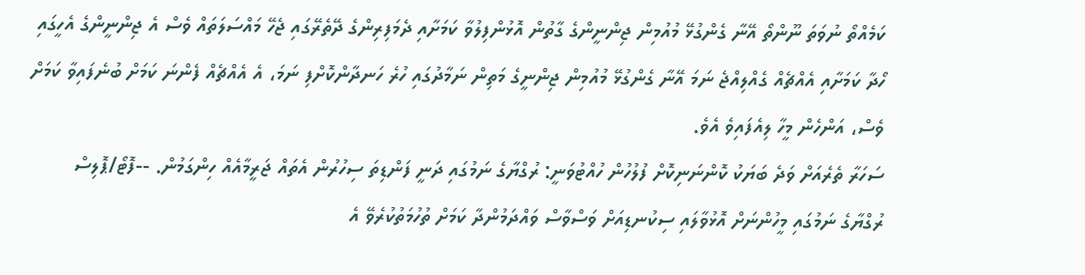ކަމެއްތޯ ނުވަތަ ނޫންތޯ އޭނާ ގެންގުޅޭ މުއުމިން ޖިންނީންގެ ގާތުން އޮޅުންފިލުވާ ކަމަށާއި ދެމަފިރިންގެ ދޭތެރޭގައި ޖެހޭ މައްސަލަތައް ވެސް އެ ޖިންނީންގެ އެހީގައި ހޯދާ ކަމަށާއި އެއްޗެއް ގެއްލިއްޖެ ނަމަ އޭނާ ގެންގުޅޭ މުއުމިން ޖިންނީގެ މަތިން ނަމާދުގައި ހުރެ ހަނދާންކޮށްފި ނަމަ، އެ އެއްޗެއް ފެންނަ ކަމަށް ބުނެފައިވާ ކަމަށް ވެސް، އަންހެން މީހާ ލިއެފައިވެ އެވެ.
ސަހަރާ ތެރެއަށް ވަދެ ބަޔަކު ކޮންނަނިކޮށް ފުލުހުން ހުއްޓުވަނީ: ރުގްޔާގެ ނަމުގައި ދަނީ ފަންޑިތަ ސިހުރުން އެތައް ޖަރީމާއެއް ހިންގަމުން. --ފޮޓޯ/ޕޮލިސް
ރުގްޔާގެ ނަމުގައި މީހުންނަށް އޮޅުވާލައި ސިކުނޑިއަށް ވަސްވާސް ވައްދަމުންދާ ކަމަށް ތުހުމަތުކުރެވޭ އެ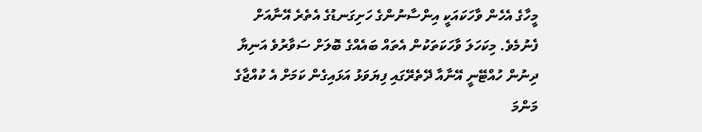މީހާގެ އެހެން ވާހަކައަކީ އިންސާނުންގެ ހަށިގަނޑުގެ އެތެރެ އޭނާއަށް ފެނުމެވެ. މިކަހަލަ ވާހަކަތަކުން އެތައް ބައެއްގެ ބޮލަށް ސަވާރުވެ އަނިޔާ ދިނުން ހުއްޓޭނީ އޭނާއާ ދޭތެރޭގައި ފިޔަވަޅު އަޅައިގެން ކަމަށް އެ ކުއްޖާގެ މަންމަ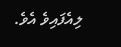ލިއެފައިވެ އެވެ.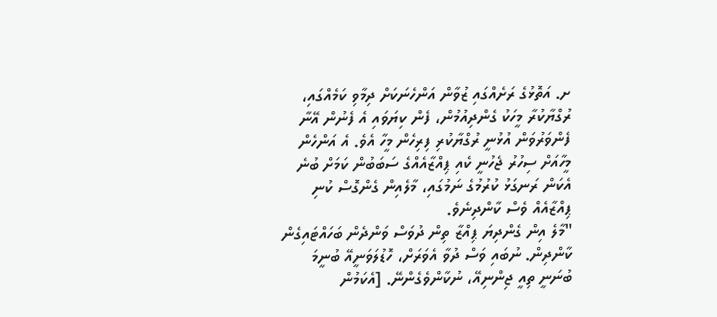ށ. އަތޮޅުގެ ރަށެއްގައި ޒުވާން އަންހެނަކަށް ދިމާވި ކަމެއްގައި، ރުގްޔާކުރާ މީހަކު ގެންދިއުމުން، ފެން ކިޔަވައި އެ ފެނުން އޭނާ ފެންވަރުވަން އުޅުނީ ރުގްޔާކުރި ފިރިހެން މީހާ އެވެ. އެ އަންހެން މީހާއަށް ސިހުރު ޖެހުނީ ކެއި ޕިއްޒާއެއްގެ ސަބަބުން ކަމަށް ބުނެ އެކަން ރަނގަޅު ކުރުމުގެ ނަމުގައި، މާލެއިން ގެންގޮސް ކުނި ޕިއްޒާއެއް ވެސް ކާންދިނެވެ.
"މާލެ އިން ގެންދިޔަ ޕިއްޒާ ތިން ދުވަސް ވަންދެން ބަހައްޓައިގެން ކާންދިން. ނުބައި ވަސް ދުވާ އެވަރަށް، ހޮޑުލަވަނީއޭ ބުނީމަ ބުނަނީ ތިއީ ޖިންނިއޭ، ނުކާންވެގެންނޭ. [އެކަމުން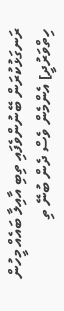ރަނގަޅުކުރަން ބޭނުންވެފައި ތިބި އާއިލާ ބައެއް މީހުން ހިތްވަރުދީ] އެންމެން ވެސް ދެން ބުނޭ ތި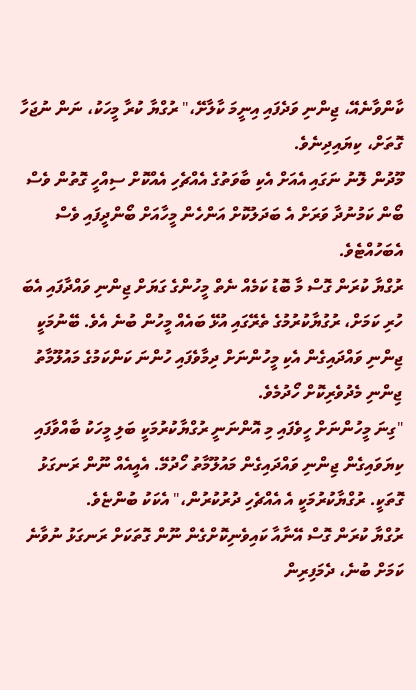ކާންވާނެއޭ، ޖިންނި ވަދެފައި އިނީމަ ކާލާށޭ،" ރުގްޔާ ކުރާ މީހަކު، ނަން ނުޖަހާ ގޮތަށް، ކިޔައިދިނެވެ.
މޫދުން ލޮނު ނަގައި އެއަށް އެކި ބާވަތުގެ އެއްޗެހި އެއްކޮށް ސިއްހީ ގޮތުން ވެސް ބޯން ކަމުނުދާ ވަރަށް އެ ބަދަލުކޮށް އަންހެން މީހާއަށް ބޯންދީފައި ވެސް އެބަހުއްޓެވެ.
ރުގްޔާ ކުރަން ގޮސް މާ ބޮޑު ކަމެއް ނެތް މީހުންގެ ގަޔަށް ޖިންނި ވައްދާފައި އެބަ ހުރި ކަމަށް، ރުގުޔާކުރުމުގެ ތެރޭގައި އުޅޭ ބައެއް މީހުން ބުނެ އެވެ. ބޭނުމަކީ ޖިންނި ވައްދައިގެން އެކި މީހުންނަށް ދިމާވެފައި ހުންނަ ކަންކަމުގެ މައުލޫމާތު ޖިންނި މެދުވެރިކޮށް ހޯދުމެވެ.
"ގިނަ މީހުންނަށް ހީވެފައި މި އޮންނަނީ ރުގްޔާކުރުމަކީ ބަލި މީހަކު ބާއްވާފައި ކިޔަވައިގެން ޖިންނި ވައްދައިގެން މައުލޫމާތު ހޯދުމޭ. އެއީއެއް ނޫން ރަނގަޅު ގޮތަކީ. ރުގްޔާކުރުމަކީ އެ އެއްޗެހި ދުރުކުރުން،" އެކަކު ބުންޏެވެ.
ރުގްޔާ ކުރަން ގޮސް އޭނާއާ ކައިވެނިކޮށްގެން ނޫން ގޮތަކަށް ރަނގަޅު ނުވާނެ ކަމަށް ބުނެ، ދެމަފިރިން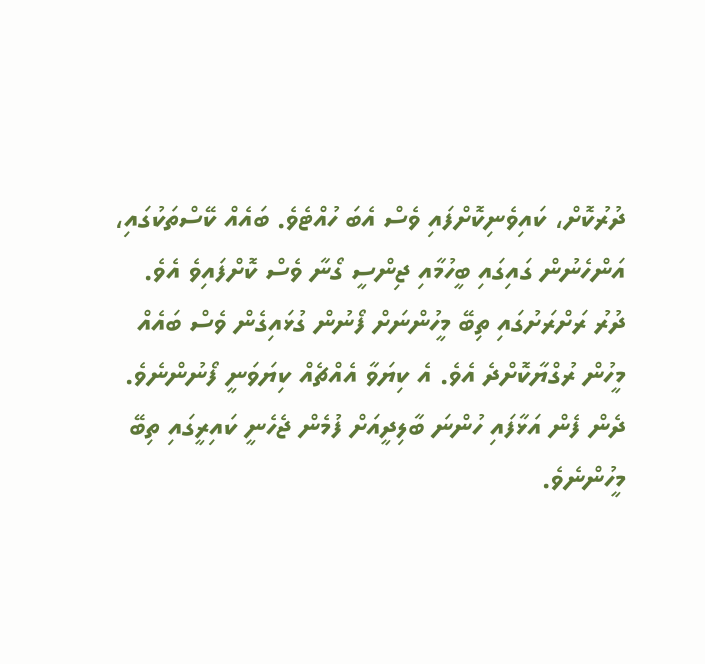ދުރުކޮށް، ކައިވެނިކޮށްފައި ވެސް އެބަ ހުއްޓެވެ. ބައެއް ކޭސްތަކުގައި، އަންހެނުން ގައިގައި ބީހުމާއި ޖިންސީ ގޯނާ ވެސް ކޮށްފައިވެ އެވެ.
ދުރު ރަށްރަށުގައި ތިބޭ މީހުންނަށް ފޯނުން ގުޅައިގެން ވެސް ބައެއް މީހުން ރުގްޔާކޮށްދެ އެވެ. އެ ކިޔަވާ އެއްޗެއް ކިޔަވަނީ ފޯނުންނެވެ. ދެން ފެން އަޅާފައި ހުންނަ ބާލިދީއަށް ފުމެން ޖެހެނީ ކައިރީގައި ތިބޭ މީހުންނެވެ.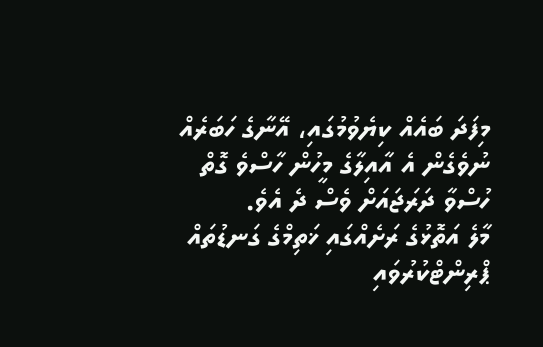މިފަދަ ބައެއް ކިޔެވުމުގައި، އޭނާގެ ހަބަރެއް ނުވެގެން އެ އާއިލާގެ މީހުން ހާސްވެ ގޮތް ހުސްވާ ދަރަޖައަށް ވެސް ދެ އެވެ.
މާލެ އަތޮޅުގެ ރަށެއްގައި ޚަތިމްގެ ގަނޑުތައް ޕްރިންޓްކުރުވައި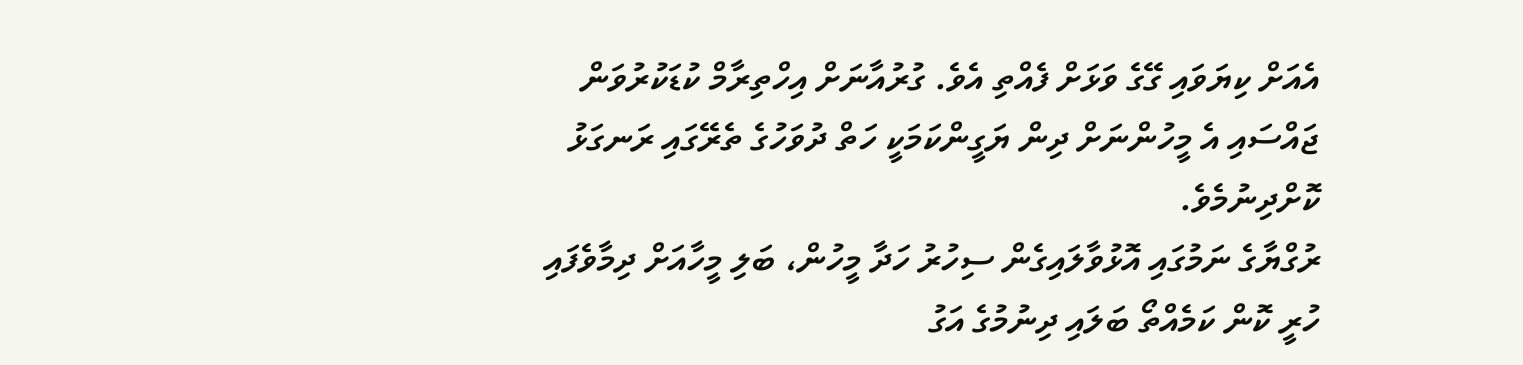އެއަށް ކިޔަވައި ގޭގެ ވަޅަށް ފެއްތި އެވެ. ގުރުއާނަށް އިހްތިރާމް ކުޑަކުރުވަން ޖައްސައި އެ މީހުންނަށް ދިން ޔަގީންކަމަކީ ހަތް ދުވަހުގެ ތެރޭގައި ރަނގަޅު ކޮށްދިނުމެވެ.
ރުގްޔާގެ ނަމުގައި އޮޅުވާލައިގެން ސިހުރު ހަދާ މީހުން، ބަލި މީހާއަށް ދިމާވެފައި ހުރީ ކޮން ކަމެއްތޯ ބަލައި ދިނުމުގެ އަގު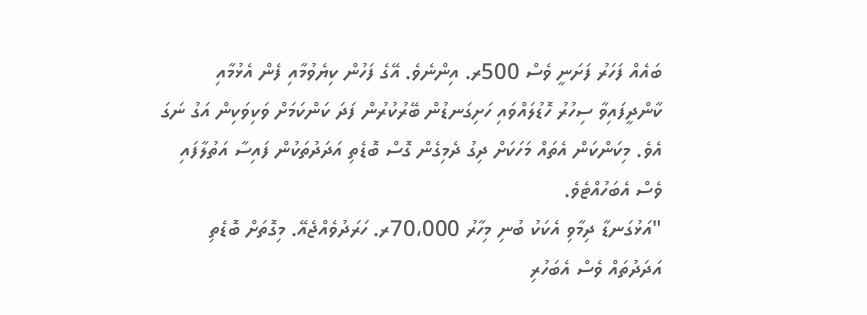ބައެއް ފަހަރު ފަށަނީ ވެސް 500ރ. އިންނެވެ. އޭގެ ފަހުން ކިޔެވުމާއި ފެން އެޅުމާއި ކާންދީފައިވާ ސިހުރު ހޮޑުލައްވައި ހަށިގަނޑުން ބޭރުކުރުން ފަދަ ކަންކަމަށް ވަކިވަކިން އަގު ނަގަ އެވެ. މިކަންކަން އެތައް މަހަކަށް ދިގު ދެމިގެން ގޮސް ބޮޑެތި އަދަދުތަކުން ފައިސާ އަތުލާފައި ވެސް އެބަހުއްޓެވެ.
"އަޅުގަނޑާ ދިމާވި އެކަކު ބުނި މިހާރު 70،000ރ. ހަރަދުވެއްޖެއޭ. މިގޮތަށް ބޮޑެތި އަދަދުތައް ވެސް އެބަހުރި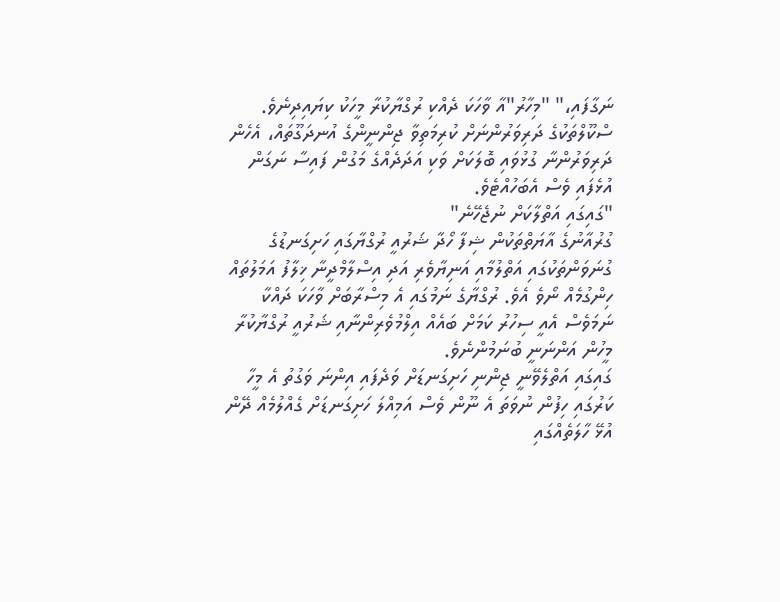ނަގާފައި،" "މިހާރު"އާ ވާހަކަ ދެއްކި ރުގްޔާކުރާ މީހަކު ކިޔައިދިނެވެ.
ސްކޫލްތަކުގެ ދަރިވަރުންނަށް ކުރިމަތިވާ ޖިންނީންގެ އުނދަގޫތައް، އެހެން ދަރިވަރުންނާ ގުޅުވައި ބޮލަކަށް ވަކި އަދަދެއްގެ މަގުން ފައިސާ ނަގަން އުޅެފައި ވެސް އެބަހުއްޓެވެ.
"ގައިގައި އަތްލާކަށް ނުޖެހޭނެ"
ގުރުއާނުގެ އާޔަތްތަކުން ޝިފާ ހޯދާ ޝަރުއީ ރުގްޔާގައި ހަށިގަނޑުގެ ގުނަވަންތަކުގައި އަތްލުމާއި އަނިޔާވެރި އަދި އިސްލާމްދީނާ ޚިލާފު އަމަލުތައް ހިންގުމެއް ނޯވެ އެވެ. ރުގްޔާގެ ނަމުގައި އެ މިސްރާބަށް ވާހަކަ ދައްކާ ނަމަވެސް އެއީ ސިހުރު ކަމަށް ބައެއް އިލްމުވެރިންނާއި ޝަރުއީ ރުގްޔާކުރާ މީހުން އަންނަނީ ބުނަމުންނެވެ.
ގައިގައި އަތްލެވޭނީ ޖިންނި ހަށިގަނޑަށް ވަދެފައި އިންނަ ވަގުތު އެ މީހާ ކަރުގައި ހިފުން ނުވަތަ އެ ނޫން ވެސް އަމިއްލަ ހަށިގަނޑަށް ގެއްލުމެއް ދޭން އުޅޭ ހާލަތެއްގައި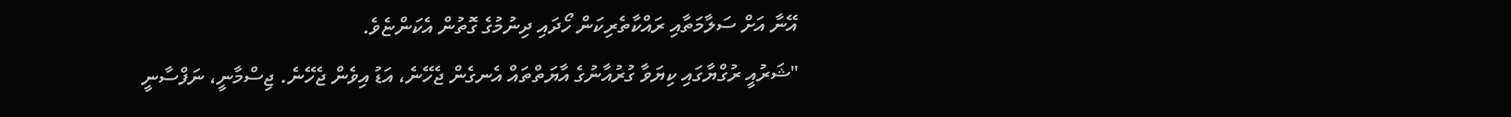އޭނާ އަށް ސަލާމަތާއި ރައްކާތެރިކަން ހޯދައި ދިނުމުގެ ގޮތުން އެކަންޏެވެ.
"ޝަރުއީ ރުގްޔާގައި ކިޔަވާ ގުރުއާނުގެ އާޔަތްތައް އެނގެން ޖެހޭނެ، އަޑު އިވެން ޖެހޭނެ. ޖިސްމާނީ، ނަފްސާނީ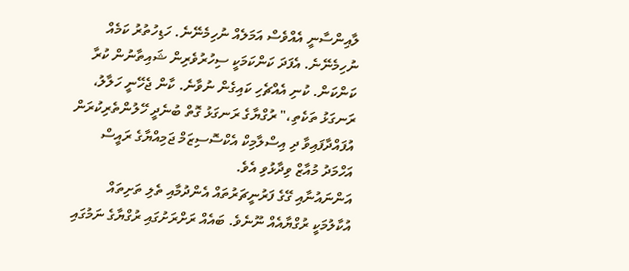ލާއިންސާނީ އެއްވެސް އަމަލެއް ނުހިމެނޭނެ. ހަޑިހުތުރު ކަމެއް ނުހިމެނޭނެ. އެފަދަ ކަންކަމަކީ ސިހުރުވެރިން ޝައިތާނުން ކުރާ ކަންކަން. ކުނި އެއްޗެހި ކައިގެން ނުވާނެ. ކާން ޖެހޭނީ ހަލާލު، ރަނގަޅު ތަކެތި،" ރުގްޔާގެ ރަނގަޅު ގޮތް ބުނެދީ ހޭލުންތެރިކުރަން އުފައްދާފައިވާ ދި އިސްލާމިކް އެކްސޮސިޒަމް ޖަމިއްޔާގެ ރައީސް އަހްމަދު މުއާޒް ވިދާޅުވި އެވެ.
އަންނައުނާއި ގޭގެ ފަރުނީޗަރުތައް އެންދުމާއި ތެލި ތަށިތައް އުކާލުމަކީ ރުގްޔާއެއް ނޫނެވެ. ބައެއް ރަށްރަށުގައި ރުގްޔާގެ ނަމުގައި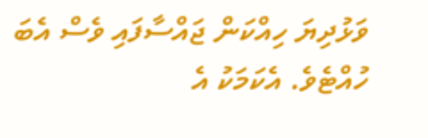ވަޅުދިޔަ ހިއްކަން ޖައްސާފައި ވެސް އެބަ ހުއްޓެވެ. އެކަމަކު އެ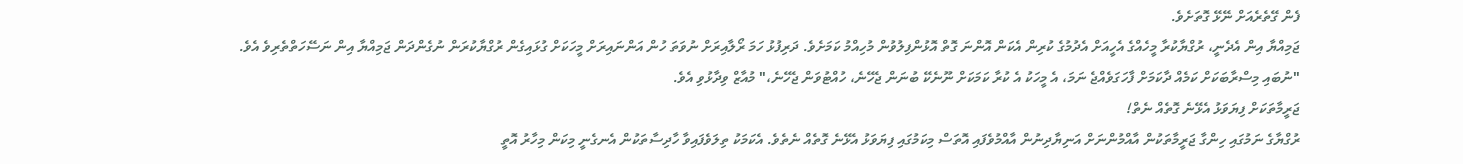ފެން ގޭތެރެއަށް ނޭޅޭ ގޮތަށެވެ.
ޖަމިއްޔާ އިން އެދެނީ، ރުގްޔާކުރާ މީހެއްގެ އެހީއަށް އެދުމުގެ ކުރިން އެކަން އޮންނަ ގޮތް އޮޅުންފިލުވުން މުހިއްމު ކަމަށެވެ. ދަރިފުޅު ހަމަ ރޯލާއިރަށް ނުވަތަ ހުން އަންނައިރަށް މީހަކަށް ގުޅައިގެން ރުގްޔާކުރަން ނުގެންދަން ޖަމިއްޔާ އިން ނަސޭހަތްތެރިވެ އެވެ.
"ނުބައި މިސްރާބަކަށް ކަމެއް ދާކަމަށް ފާހަގަވެއްޖެ ނަމަ، އެ މީހަކު އެ ކުރާ ކަމަކަށް ނޫނެކޭ ބުނަން ޖެހޭނެ، ހުއްޓުވަން ޖެހޭނެ،" މުއާޒް ވިދާޅުވި އެވެ.
ޖަރީމާތަކަށް ފިޔަވަޅު އެޅޭނެ ގޮތެއް ނެތް!
ރުގްޔާގެ ނަމުގައި ހިންގާ ޖަރީމާތަކުން އާއްމުންނަށް އަނިޔާދިނުން އާއްމުވެފައި އޮތަސް މިކަމުގައި ފިޔަވަޅު އެޅޭނެ ގޮތެއް ނެތެވެ. އެކަމަކު ތިލަވެފައިވާ ހާދިސާތަކުން އެނގެނީ މިކަން މިހާރު އޮތީ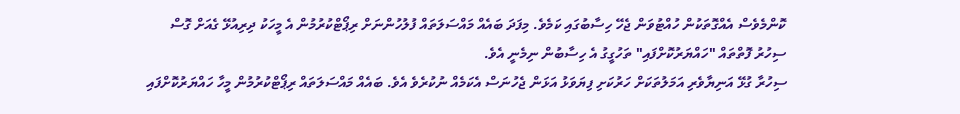ކޮންމެވެސް އެއްގޮތަކުން ހުއްޓުވަން ޖެހޭ ހިސާބުގައި ކަމެވެ. މިފަދަ ބައެއް މައްސަލަތައް ފުލުހުންނަށް ރިޕޯޓްކުރުމުން އެ މީހަކު ދިރިއުޅޭ ގެއަށް ގޮސް ސިހުރު ފޮތްތައް "ހައްޔަރުކޮށްފައި" ތަހުގީގު އެ ހިސާބުން ނިމެނީ އެވެ.
ސިހުރާ ގުޅޭ އަނިޔާވެރި އަމަލުތަކަށް ހަރުކަށި ފިޔަވަޅު އަޅަން ޖެހުނަސް އެކަމެއް ނުކުރެވެ އެވެ. ބައެއް މައްސަލަތައް ރިޕޯޓްކުރުމުން މީހާ ހައްޔަރުކޮށްފައި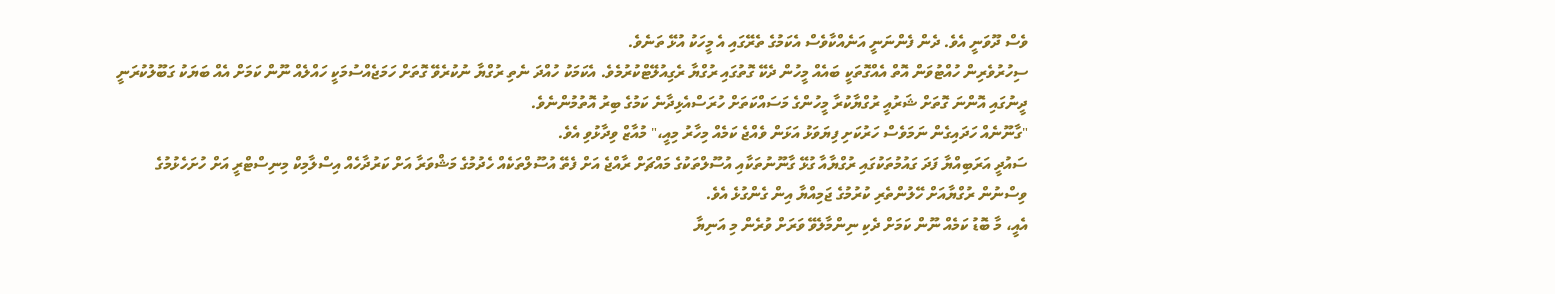ވެސް ދޫވަނީ އެވެ. ދެން ފެންނަނީ އަނެއްކާވެސް އެކަމުގެ ތެރޭގައި އެ މީހަކު އުޅޭ ތަނެވެ.
ސިހުރުވެރިން ހުއްޓުވަން އޮތް އެއްގޮތަކީ ބައެއް މީހުން ދެކޭ ގޮތުގައި ރުގްޔާ ރެގިއުލޭޓްކުރުމެވެ. އެކަމަކު ހުއްދަ ނެތި ރުގްޔާ ނުކުރެވޭ ގޮތަށް ހަމަޖެއްސުމަކީ ހައްލެއް ނޫން ކަމަށް އެއް ބަޔަކު ގަބޫލުކުރަނީ ދީނުގައި އޮންނަ ގޮތަށް ޝަރުއީ ރުގްޔާކުރާ މީހުންގެ މަސައްކަތަށް ހުރަސްއެޅިދާނެ ކަމުގެ ބިރު އޮތުމުންނެވެ.
"ގާނޫނެއް ހަދައިގެން ނަމަވެސް ހަރުކަށި ފިޔަވަޅު އަޅަން ވެއްޖެ ކަމެއް މިހާރު މިއީ،" މުއާޒް ވިދާޅުވި އެވެ.
ސައުދީ އަރަބިއްޔާ ފަދަ ގައުމުތަކުގައި ރުގްޔާއާ ގުޅޭ ގާނޫނުތަކާއި އުސޫލްތަކުގެ މައްޗަށް ރާއްޖެ އަށް ފެތޭ އުސޫލްތަކެއް ހެދުމުގެ މަޝްވަރާ އަށް ކަރުދާހެއް އިސްލާމިކް މިނިސްޓްރީ އަށް ހުށަހެޅުމުގެ ވިސްނުން ރުގްޔާއަށް ހޭލުންތެރި ކުރުމުގެ ޖަމިއްޔާ އިން ގެންގުޅެ އެވެ.
އެއީ، މާ ބޮޑު ކަމެއް ނޫން ކަމަށް ދެކި ނިންމާލެވޭ ވަރަށް ވުރެން މި އަނިޔާ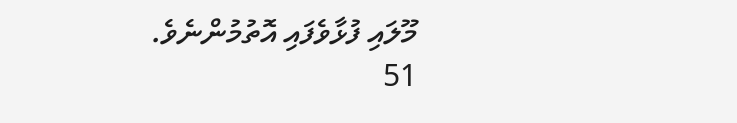މޫލައި ފުޅާވެފައި އޮތުމުންނެވެ.
51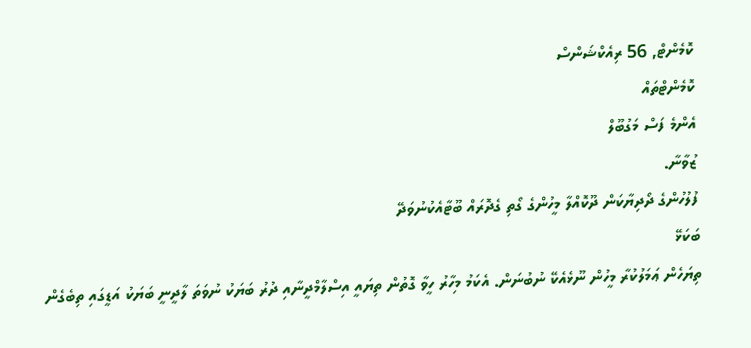ކޮމެންޓް, 56 ރިއެކްޝަންސް
ކޮމެންޓްތައް
އެންމެ ފަސް މަގުބޫލް
ޒުވާނާ.
ފުލުހުންގެ ދޯދިޔާކަން ދޫކޮއްލާ މީހުންގެ ގޯތި ގެދޮރައް ބޫޓާއެކުނުވަދޭ
ބަކަޅޭ
ތިޔަހެން ޢަމަލުކުރާ މީހުން ނޫޅެއެކޭ ނުބުނަން. އެކަމު މިހާރު ހީވާ ގޮތުން ތިޔައީ އިސްލާމްދީނާއި ދުރު ބަޔަކު ނުވަތަ ލާދީނީ ބަޔަކު އަޑީގައި ތިބެގެން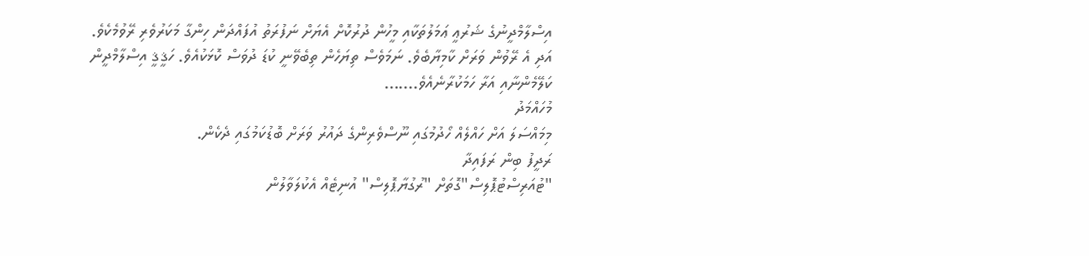އިސްލާމްދީނުގެ ޝަރުޢީ ޢަމަލުތަކާއި މީހުން ދުރުކޮށް އެޔަށް ނަފުރަތު އުފައްދަން ހިންގާ މަކަރުވެރި ރޭވުމެކެވެ. އަދި އެ ރޭވުން ވަރަށް ކާމިޔާބެވެ. ނަމަވެސް ތިޔަހެން ތިބެވޭނީ ކުޑަ ދުވަސް ކޮޅަކުއެވެ. ހަޤީޤީ އިސްލާމްދީން ކަލޭމެންނާއި އަރާ ހަމަކުރާނެއެވެ.......
މުހައްމަދު
މިމައްސަލަ އަށް ހައްލެއް ހޯދުމުގައި ނޫސްވެރިންގެ ދައުރު ވަރަށް ބޮޑުކަމުގައި ދެކެން.
ރަދީފު ބިން ރަފައިދާ
"ޓުއަރިސްޓުޕޮލިސް"ގޮތަށް "ރުގުޔާޕޮލިސް" އުނިޓެއް އެކުލަވާލުން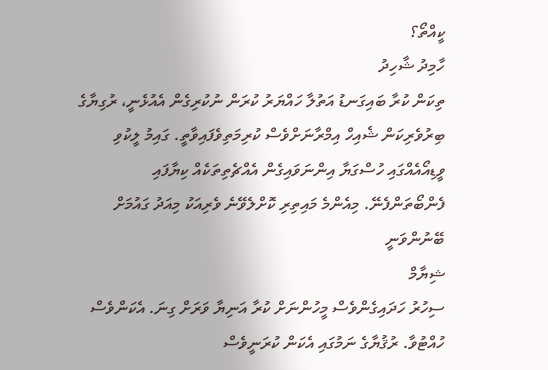ކީއްތޯ؟
ހާމިދު ޝާހިދު
ތިކަން ކުރާ ބައިގަނޑު އަތުލާ ހައްޔަރު ކުރަން ނުކުރިގެން އެއުޅެނީ، ރުގިޔާގެ ބިރުވެރިކަން ޝެއިހް އިމްރާނަށްވެސް ކުރިމަތިވެފައިވާތީ. ގައިމު ލީކުވި ވީޑިއޯއެއްގައި ހުސްގަޔާ އިންނަވައިގެން އެއްޗެތިތަކެއް ކިޔާފައި ފެންބޯތަންފެނޭ. މިއެންމެ މައިތިރި ކޮށްލެވޭނެ ވެރިއަކު މިއަދު ގައުމަށް ބޭނުންވަނީ
ޝިޔާމް
ސިހުރު ހަދައިގެންވެސް މީހުންނަށް ކުރާ އަނިޔާ ވަރަށް ގިނަ. އެކަންވެސް ހުއްޓުވާ. ރުޤުޔާގެ ނަމުގައި އެކަން ކުރަނީވެސް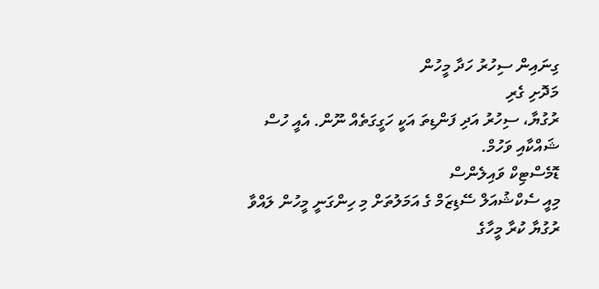ގިނައިން ސިހުރު ހަދާ މީހުން
މަދޮށި ގެރި
ރުގުޔާ، ސިހުރު އަދި ފަންޑިތަ އަކީ ހަގީގަތެއް ނޫން. އެއީ ހުސް ޝައްކާއި ވަހުމް.
ޑޮމެސްޓިކް ވައިލެންސް
މިއީ ސެކްޝުއަލް ސޭޑިޒަމް ގެ އަމަލުތަށް މި ހިންގަނީ މީހުން ލައްވާ ރުގުޔާ ކުރާ މީހާގެ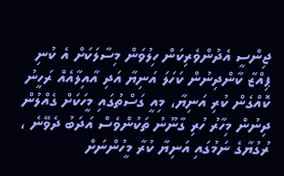ޖިންސީ އެދުންވެރިކަން ހިލުވަން މިސާލަކަށް އެ ކުނި ޕިއްޒާ ކާންދިނުން ކަހަލަ އަނިޔާ އަދި އާއިލާއެއް ރަހީނު ކޮއްގެން ކުރި އަނިޔާ، މިއީ ގަސްތުގައި މީހަކަށް ގެއްލުން ދިނުން މިހާރު ހުރި ގާނޫނު ތަކުންވެސް އަދަބު ދެވޭނެ ، ރުގުޔާގެ ނަމުގައި އަނިޔާ ކުރާ މީހުންނަށް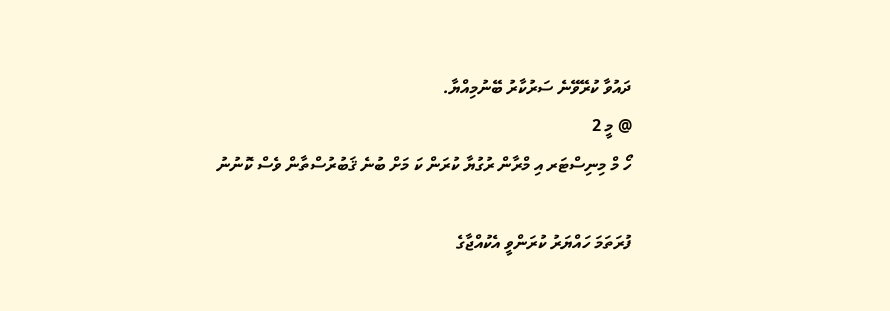ދައުވާ ކުރޭވޭނެ ސަރުކާރު ބޭނުމިއްޔާ.
@ މީ 2
ހޯ މް މިނިސްޓަރ އި މްރާން ރުގުޔާ ކުރަން ކަ މަށް ބުނެ ޤަބުރުސްތާން ވެސް ކޮނުނު

ފުރަތަމަ ހައްޔަރު ކުރަންވީ އެކުއްޖާގެ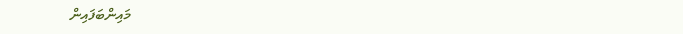މައިންބަފައިން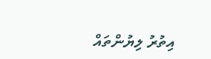އިތުރު ލިޔުންތައް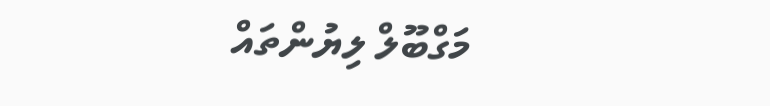މަގްބޫލް ލިޔުންތައް